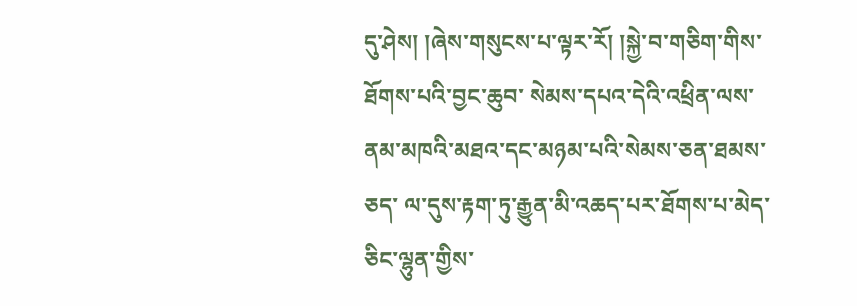དུ་ཤེས། །ཞེས་གསུངས་པ་ལྟར་རོ། །སྐྱེ་བ་གཅིག་གིས་ཐོགས་པའི་བྱང་ཆུབ་ སེམས་དཔའ་དེའི་འཕྲིན་ལས་ནམ་མཁའི་མཐའ་དང་མཉམ་པའི་སེམས་ཅན་ཐམས་ཅད་ ལ་དུས་རྟག་ཏུ་རྒྱུན་མི་འཆད་པར་ཐོགས་པ་མེད་ཅིང་ལྷུན་གྱིས་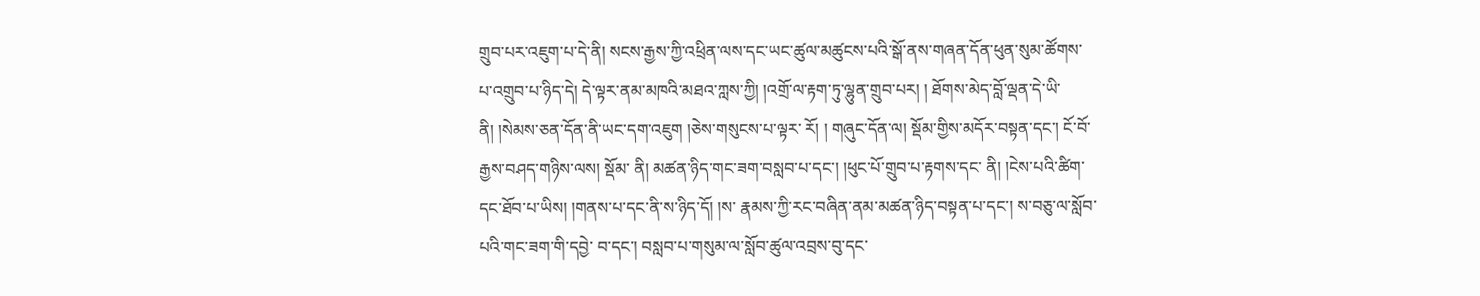གྲུབ་པར་འཇུག་པ་དེ་ནི། སངས་རྒྱས་ཀྱི་འཕྲིན་ལས་དང་ཡང་ཚུལ་མཚུངས་པའི་སྒོ་ནས་གཞན་དོན་ཕུན་སུམ་ཚོགས་ པ་འགྲུབ་པ་ཉིད་དེ། དེ་ལྟར་ནམ་མཁའི་མཐའ་ཀླས་ཀྱི། །འགྲོ་ལ་རྟག་ཏུ་ལྷུན་གྲུབ་པར། ། ཐོགས་མེད་བློ་ལྡན་དེ་ཡི་ནི། །སེམས་ཅན་དོན་ནི་ཡང་དག་འཇུག །ཅེས་གསུངས་པ་ལྟར་ རོ། ། གཞུང་དོན་ལ། སྡོམ་གྱིས་མདོར་བསྟན་དང་། ངོ་བོ་རྒྱས་བཤད་གཉིས་ལས། སྡོམ་ ནི། མཚན་ཉིད་གང་ཟག་བསླབ་པ་དང་། །ཕུང་པོ་གྲུབ་པ་རྟགས་དང་ ནི། །ངེས་པའི་ཚིག་དང་ཐོབ་པ་ཡིས། །གནས་པ་དང་ནི་ས་ཉིད་དོ། །ས་ རྣམས་ཀྱི་རང་བཞིན་ནམ་མཚན་ཉིད་བསྟན་པ་དང་། ས་བཅུ་ལ་སློབ་པའི་གང་ཟག་གི་དབྱེ་ བ་དང་། བསླབ་པ་གསུམ་ལ་སློབ་ཚུལ་འབྲས་བུ་དང་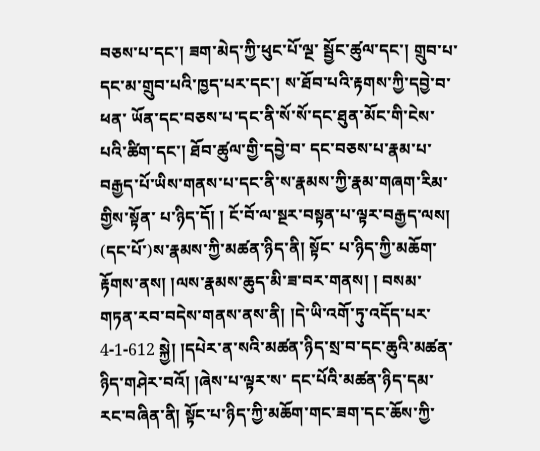བཅས་པ་དང་། ཟག་མེད་ཀྱི་ཕུང་པོ་ལྔ་ སྦྱོང་ཚུལ་དང་། གྲུབ་པ་དང་མ་གྲུབ་པའི་ཁྱད་པར་དང་། ས་ཐོབ་པའི་རྟགས་ཀྱི་དབྱེ་བ་ཕན་ ཡོན་དང་བཅས་པ་དང་ནི་སོ་སོ་དང་ཐུན་མོང་གི་ངེས་པའི་ཚིག་དང་། ཐོབ་ཚུལ་གྱི་དབྱེ་བ་ དང་བཅས་པ་རྣམ་པ་བརྒྱད་པོ་ཡིས་གནས་པ་དང་ནི་ས་རྣམས་ཀྱི་རྣམ་གཞག་རིམ་གྱིས་སྟོན་ པ་ཉིད་དོ། ། ངོ་བོ་ལ་སྔར་བསྟན་པ་ལྟར་བརྒྱད་ལས། (དང་པོ་)ས་རྣམས་ཀྱི་མཚན་ཉིད་ནི། སྟོང་ པ་ཉིད་ཀྱི་མཆོག་རྟོགས་ནས། །ལས་རྣམས་ཆུད་མི་ཟ་བར་གནས། ། བསམ་གཏན་རབ་བདེས་གནས་ནས་ནི། །དེ་ཡི་འགོ་ཏུ་འདོད་པར་ 4-1-612 སྐྱེ། །དཔེར་ན་སའི་མཚན་ཉིད་སྲ་བ་དང་ཆུའི་མཚན་ཉིད་གཤེར་བའོ། །ཞེས་པ་ལྟར་ས་ དང་པོའི་མཚན་ཉིད་དམ་རང་བཞིན་ནི། སྟོང་པ་ཉིད་ཀྱི་མཆོག་གང་ཟག་དང་ཆོས་ཀྱི་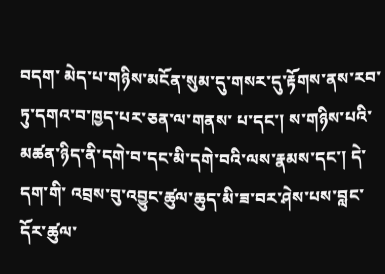བདག་ མེད་པ་གཉིས་མངོན་སུམ་དུ་གསར་དུ་རྟོགས་ནས་རབ་ཏུ་དགའ་བ་ཁྱད་པར་ཅན་ལ་གནས་ པ་དང་། ས་གཉིས་པའི་མཚན་ཉིད་ནི་དགེ་བ་དང་མི་དགེ་བའི་ལས་རྣམས་དང་། དེ་དག་གི་ འབྲས་བུ་འབྱུང་ཚུལ་ཆུད་མི་ཟ་བར་ཤེས་པས་བླང་དོར་ཚུལ་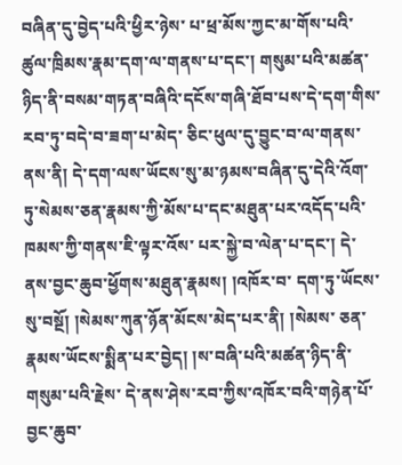བཞིན་དུ་བྱེད་པའི་ཕྱིར་ཉེས་ པ་ཕྲ་མོས་ཀྱང་མ་གོས་པའི་ཚུལ་ཁྲིམས་རྣམ་དག་ལ་གནས་པ་དང་། གསུམ་པའི་མཚན་ ཉིད་ནི་བསམ་གཏན་བཞིའི་དངོས་གཞི་ཐོབ་པས་དེ་དག་གིས་རབ་ཏུ་བདེ་བ་ཟག་པ་མེད་ ཅིང་ཕུལ་དུ་བྱུང་བ་ལ་གནས་ནས་ནི། དེ་དག་ལས་ཡོངས་སུ་མ་ཉམས་བཞིན་དུ་དེའི་འོག་ ཏུ་སེམས་ཅན་རྣམས་ཀྱི་མོས་པ་དང་མཐུན་པར་འདོད་པའི་ཁམས་ཀྱི་གནས་ཇི་ལྟར་འོས་ པར་སྐྱེ་བ་ལེན་པ་དང་། དེ་ནས་བྱང་ཆུབ་ཕྱོགས་མཐུན་རྣམས། །འཁོར་བ་ དག་ཏུ་ཡོངས་སུ་བསྔོ། །སེམས་ཀུན་ཉོན་མོངས་མེད་པར་ནི། །སེམས་ ཅན་རྣམས་ཡོངས་སྨིན་པར་བྱེད། །ས་བཞི་པའི་མཚན་ཉིད་ནི་གསུམ་པའི་རྗེས་ དེ་ནས་ཤེས་རབ་ཀྱིས་འཁོར་བའི་གཉེན་པོ་བྱང་ཆུབ་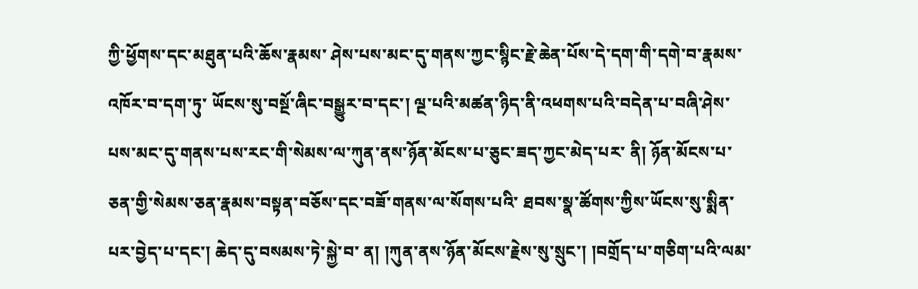ཀྱི་ཕྱོགས་དང་མཐུན་པའི་ཆོས་རྣམས་ ཤེས་པས་མང་དུ་གནས་ཀྱང་སྙིང་རྗེ་ཆེན་པོས་དེ་དག་གི་དགེ་བ་རྣམས་འཁོར་བ་དག་ཏུ་ ཡོངས་སུ་བསྔོ་ཞིང་བསྒྱུར་བ་དང་། ལྔ་པའི་མཚན་ཉིད་ནི་འཕགས་པའི་བདེན་པ་བཞི་ཤེས་ པས་མང་དུ་གནས་པས་རང་གི་སེམས་ལ་ཀུན་ནས་ཉོན་མོངས་པ་ཅུང་ཟད་ཀྱང་མེད་པར་ ནི། ཉོན་མོངས་པ་ཅན་གྱི་སེམས་ཅན་རྣམས་བསྟན་བཅོས་དང་བཟོ་གནས་ལ་སོགས་པའི་ ཐབས་སྣ་ཚོགས་ཀྱིས་ཡོངས་སུ་སྨིན་པར་བྱེད་པ་དང་། ཆེད་དུ་བསམས་ཏེ་སྐྱེ་བ་ ན། །ཀུན་ནས་ཉོན་མོངས་རྗེས་སུ་སྲུང་། །བགྲོད་པ་གཅིག་པའི་ལམ་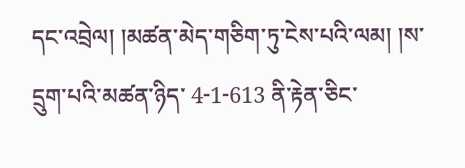དང་འབྲེལ། །མཚན་མེད་གཅིག་ཏུ་ངེས་པའི་ལམ། །ས་དྲུག་པའི་མཚན་ཉིད་ 4-1-613 ནི་རྟེན་ཅིང་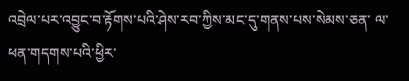འབྲེལ་པར་འབྱུང་བ་རྟོགས་པའི་ཤེས་རབ་ཀྱིས་མང་དུ་གནས་པས་སེམས་ཅན་ ལ་ཕན་གདགས་པའི་ཕྱིར་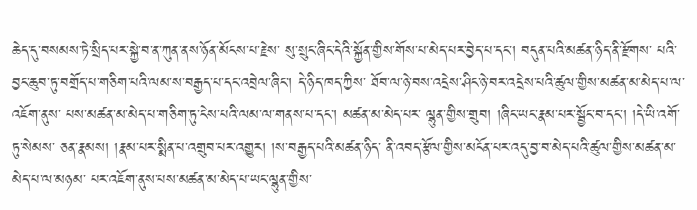ཆེད་དུ་བསམས་ཏེ་སྲིད་པར་སྐྱེ་བ་ན་ཀུན་ནས་ཉོན་མོངས་པ་རྗེས་ སུ་སྲུང་ཞིང་དེའི་སྐྱོན་གྱིས་གོས་པ་མེད་པར་བྱེད་པ་དང་། བདུན་པའི་མཚན་ཉིད་ནི་རྫོགས་ པའི་བྱང་ཆུབ་ཏུ་བགྲོད་པ་གཅིག་པའི་ལམ་ས་བརྒྱད་པ་དང་འབྲེལ་ཞིང་། དེ་ཉིད་ཁད་ཀྱིས་ ཐོབ་ལ་ཉེ་བས་འདྲེས་ཤིང་ཉེ་བར་འདྲེས་པའི་ཚུལ་གྱིས་མཚན་མ་མེད་པ་ལ་འཇོག་ནུས་ པས་མཚན་མ་མེད་པ་གཅིག་ཏུ་ངེས་པའི་ལམ་ལ་གནས་པ་དང་། མཚན་མ་མེད་པར་ ལྷུན་གྱིས་གྲུབ། །ཞིང་ཡང་རྣམ་པར་སྦྱོང་བ་དང་། །དེ་ཡི་འགོ་ཏུ་སེམས་ ཅན་རྣམས། །རྣམ་པར་སྨིན་པ་འགྲུབ་པར་འགྱུར། །ས་བརྒྱད་པའི་མཚན་ཉིད་ ནི་འབད་རྩོལ་གྱིས་མངོན་པར་འདུ་བྱ་བ་མེད་པའི་ཚུལ་གྱིས་མཚན་མ་མེད་པ་ལ་མཉམ་ པར་འཇོག་ནུས་པས་མཚན་མ་མེད་པ་ཡང་ལྷུན་གྱིས་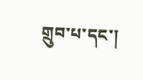གྲུབ་པ་དང་།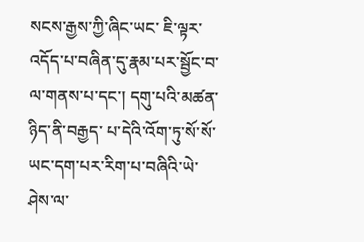སངས་རྒྱས་ཀྱི་ཞིང་ཡང་ ཇི་ལྟར་འདོད་པ་བཞིན་དུ་རྣམ་པར་སྦྱོང་བ་ལ་གནས་པ་དང་། དགུ་པའི་མཚན་ཉིད་ནི་བརྒྱད་ པ་དེའི་འོག་ཏུ་སོ་སོ་ཡང་དག་པར་རིག་པ་བཞིའི་ཡེ་ཤེས་ལ་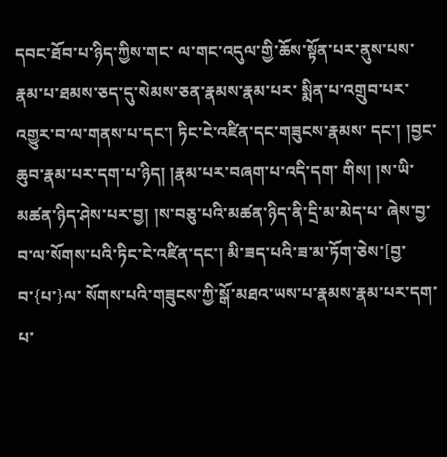དབང་ཐོབ་པ་ཉིད་ཀྱིས་གང་ ལ་གང་འདུལ་གྱི་ཆོས་སྟོན་པར་ནུས་པས་རྣམ་པ་ཐམས་ཅད་དུ་སེམས་ཅན་རྣམས་རྣམ་པར་ སྨིན་པ་འགྲུབ་པར་འགྱུར་བ་ལ་གནས་པ་དང་། ཏིང་ངེ་འཛིན་དང་གཟུངས་རྣམས་ དང་། །བྱང་ཆུབ་རྣམ་པར་དག་པ་ཉིད། །རྣམ་པར་བཞག་པ་འདི་དག་ གིས། །ས་ཡི་མཚན་ཉིད་ཤེས་པར་བྱ། །ས་བཅུ་པའི་མཚན་ཉིད་ནི་དྲི་མ་མེད་པ་ ཞེས་བྱ་བ་ལ་སོགས་པའི་ཏིང་ངེ་འཛིན་དང་། མི་ཟད་པའི་ཟ་མ་ཏོག་ཅེས་[བྱ་བ་{པ་}ལ་ སོགས་པའི་གཟུངས་ཀྱི་སྒོ་མཐའ་ཡས་པ་རྣམས་རྣམ་པར་དག་པ་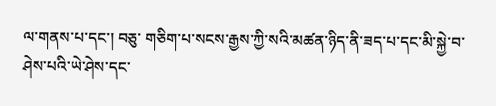ལ་གནས་པ་དང་། བཅུ་ གཅིག་པ་སངས་རྒྱས་ཀྱི་སའི་མཚན་ཉིད་ནི་ཟད་པ་དང་མི་སྐྱེ་བ་ཤེས་པའི་ཡེ་ཤེས་དང་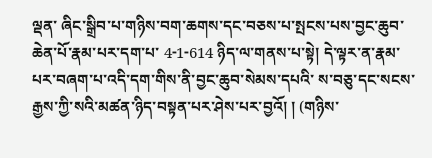ལྡན་ ཞིང་སྒྲིབ་པ་གཉིས་བག་ཆགས་དང་བཅས་པ་སྤངས་པས་བྱང་ཆུབ་ཆེན་པོ་རྣམ་པར་དག་པ་ 4-1-614 ཉིད་ལ་གནས་པ་སྟེ། དེ་ལྟར་ན་རྣམ་པར་བཞག་པ་འདི་དག་གིས་ནི་བྱང་ཆུབ་སེམས་དཔའི་ ས་བཅུ་དང་སངས་རྒྱས་ཀྱི་སའི་མཚན་ཉིད་བསྟན་པར་ཤེས་པར་བྱའོ། ། (གཉིས་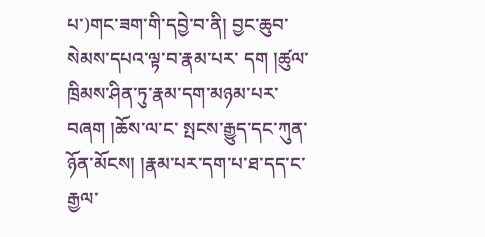པ་)གང་ཟག་གི་དབྱེ་བ་ནི། བྱང་ཆུབ་སེམས་དཔའ་ལྟ་བ་རྣམ་པར་ དག །ཚུལ་ཁྲིམས་ཤིན་ཏུ་རྣམ་དག་མཉམ་པར་བཞག །ཆོས་ལ་ང་ སྤངས་རྒྱུད་དང་ཀུན་ཉོན་མོངས། །རྣམ་པར་དག་པ་ཐ་དད་ང་རྒྱལ་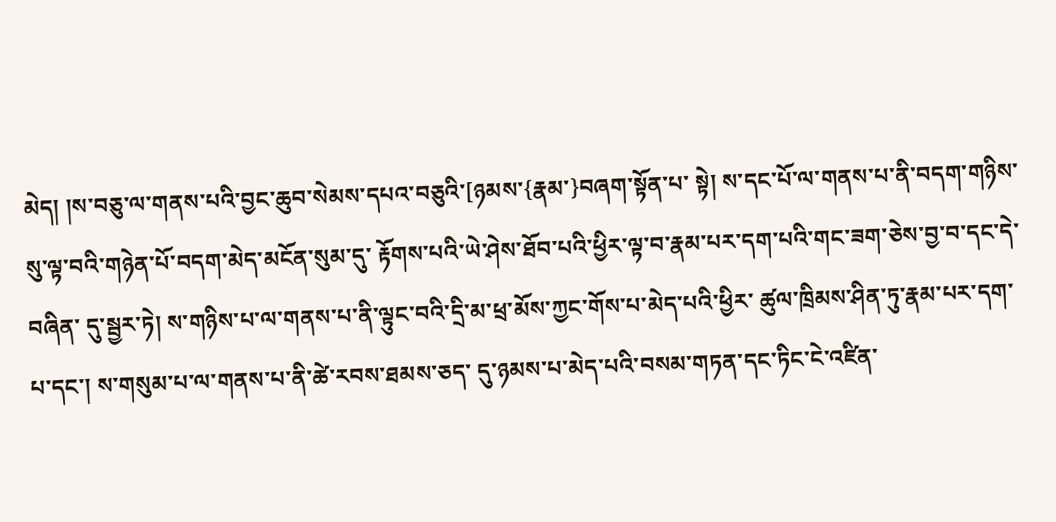མེད། །ས་བཅུ་ལ་གནས་པའི་བྱང་ཆུབ་སེམས་དཔའ་བཅུའི་[ཉམས་{རྣམ་}བཞག་སྟོན་པ་ སྟེ། ས་དང་པོ་ལ་གནས་པ་ནི་བདག་གཉིས་སུ་ལྟ་བའི་གཉེན་པོ་བདག་མེད་མངོན་སུམ་དུ་ རྟོགས་པའི་ཡེ་ཤེས་ཐོབ་པའི་ཕྱིར་ལྟ་བ་རྣམ་པར་དག་པའི་གང་ཟག་ཅེས་བྱ་བ་དང་དེ་བཞིན་ དུ་སྦྱར་ཏེ། ས་གཉིས་པ་ལ་གནས་པ་ནི་ལྟུང་བའི་དྲི་མ་ཕྲ་མོས་ཀྱང་གོས་པ་མེད་པའི་ཕྱིར་ ཚུལ་ཁྲིམས་ཤིན་ཏུ་རྣམ་པར་དག་པ་དང་། ས་གསུམ་པ་ལ་གནས་པ་ནི་ཚེ་རབས་ཐམས་ཅད་ དུ་ཉམས་པ་མེད་པའི་བསམ་གཏན་དང་ཏིང་ངེ་འཛིན་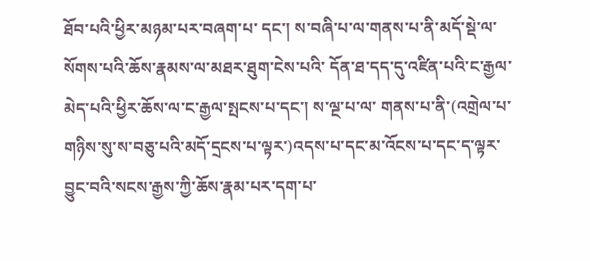ཐོབ་པའི་ཕྱིར་མཉམ་པར་བཞག་པ་ དང་། ས་བཞི་པ་ལ་གནས་པ་ནི་མདོ་སྡེ་ལ་སོགས་པའི་ཆོས་རྣམས་ལ་མཐར་ཐུག་ངེས་པའི་ དོན་ཐ་དད་དུ་འཛིན་པའི་ང་རྒྱལ་མེད་པའི་ཕྱིར་ཆོས་ལ་ང་རྒྱལ་སྤངས་པ་དང་། ས་ལྔ་པ་ལ་ གནས་པ་ནི་(འགྲེལ་པ་གཉིས་སུ་ས་བཅུ་པའི་མདོ་དྲངས་པ་ལྟར་)འདས་པ་དང་མ་འོངས་པ་དང་ད་ལྟར་ བྱུང་བའི་སངས་རྒྱས་ཀྱི་ཆོས་རྣམ་པར་དག་པ་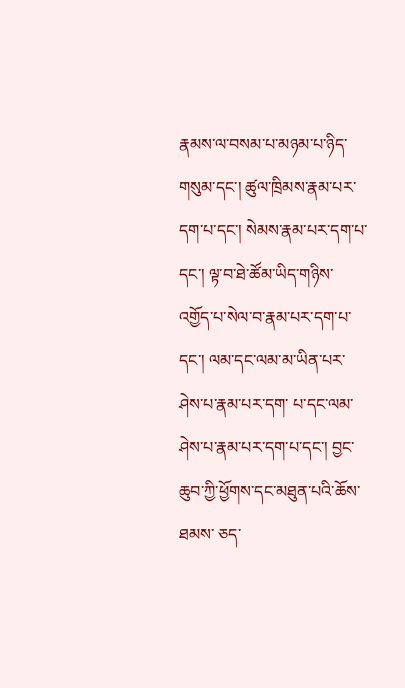རྣམས་ལ་བསམ་པ་མཉམ་པ་ཉིད་གསུམ་དང་། ཚུལ་ཁྲིམས་རྣམ་པར་དག་པ་དང་། སེམས་རྣམ་པར་དག་པ་དང་། ལྟ་བ་ཐེ་ཚོམ་ཡིད་གཉིས་ འགྱོད་པ་སེལ་བ་རྣམ་པར་དག་པ་དང་། ལམ་དང་ལམ་མ་ཡིན་པར་ཤེས་པ་རྣམ་པར་དག་ པ་དང་ལམ་ཤེས་པ་རྣམ་པར་དག་པ་དང་། བྱང་ཆུབ་ཀྱི་ཕྱོགས་དང་མཐུན་པའི་ཆོས་ཐམས་ ཅད་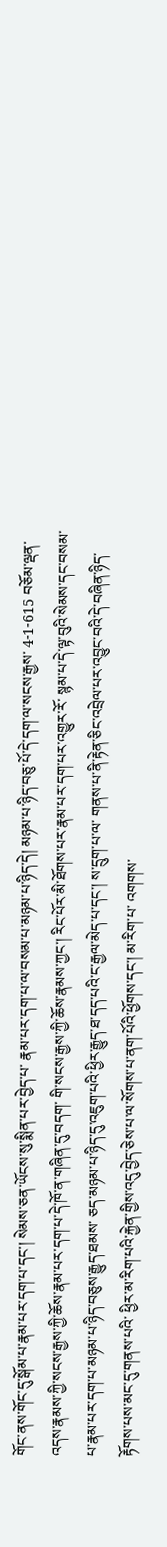གོང་ནས་གོང་དུ་སྒོམ་པ་རྣམ་པར་དག་པ་དང་། སེམས་ཅན་ཡོངས་སུ་སྨིན་པར་བྱེད་པ་ རྣམ་པར་དག་པ་ལ་བསམ་པ་མཉམ་པ་ཉིད་དེ། མཉམ་པ་ཉིད་བཅུ་པོ་དེ་དག་ལ་སངས་རྒྱས་ 4-1-615 བཅོམ་ལྡན་འདས་རྣམས་ཀྱི་སངས་རྒྱས་ཀྱི་ཆོས་རྣམ་པར་དག་པ་དེ་ཁོ་ན་གཞིན་དུ་བདག་ གི་སངས་རྒྱས་ཀྱི་ཆོས་རྣམས་ཀྱང་། རིང་པོར་མི་ཐོགས་པར་རྣམ་པར་དག་པར་འགྱུར་རོ་ སྙམ་པ་དེ་ལྟ་བུའི་སེམས་དང་བསམ་པ་རྣམ་པར་དག་པ་མཉམ་པ་ཉིད་བཅུས་རྒྱུད་ཐམས་ ཅད་མཉམ་པ་ཉིད་དུ་འཇུག་པའི་ཕྱིར་རྒྱུད་ཐ་དད་པའི་ང་རྒྱལ་མེད་པ་དང་། ས་དྲུག་པ་ལ་ གནས་པ་ནི་རྟེན་ཅིང་འབྲེལ་པར་འབྱུང་བའི་དེ་བཞིན་ཉིད་རྟོགས་པས་མང་དུ་གནས་པའི་ ཕྱིར་མ་རིག་པའི་རྐྱེན་གྱིས་འདུ་བྱེད་ཅེས་པ་ལ་སོགས་པ་ནག་པོའི་ཕྱོགས་དང་། མ་རིག་པ་ འགགས་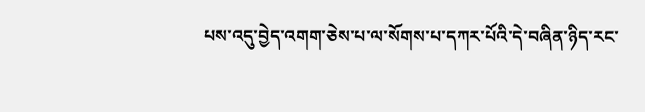པས་འདུ་བྱེད་འགག་ཅེས་པ་ལ་སོགས་པ་དཀར་པོའི་དེ་བཞིན་ཉིད་རང་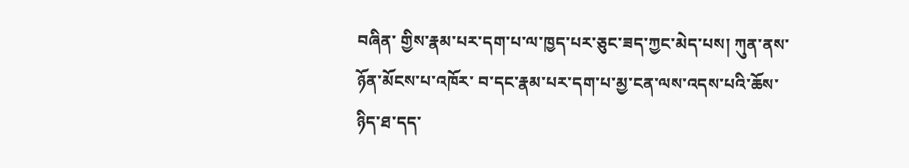བཞིན་ གྱིས་རྣམ་པར་དག་པ་ལ་ཁྱད་པར་ཅུང་ཟད་ཀྱང་མེད་པས། ཀུན་ནས་ཉོན་མོངས་པ་འཁོར་ བ་དང་རྣམ་པར་དག་པ་མྱ་ངན་ལས་འདས་པའི་ཆོས་ཉིད་ཐ་དད་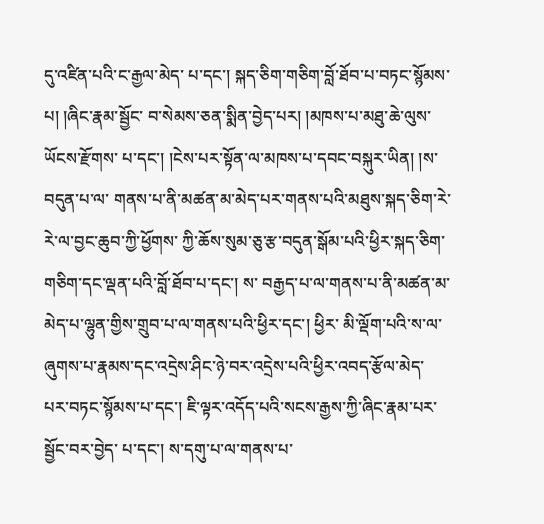དུ་འཛིན་པའི་ང་རྒྱལ་མེད་ པ་དང་། སྐད་ཅིག་གཅིག་བློ་ཐོབ་པ་བཏང་སྙོམས་པ། །ཞིང་རྣམ་སྦྱོང་ བ་སེམས་ཅན་སྨིན་བྱེད་པར། །མཁས་པ་མཐུ་ཆེ་ལུས་ཡོངས་རྫོགས་ པ་དང་། །ངེས་པར་སྟོན་ལ་མཁས་པ་དབང་བསྐུར་ཡིན། །ས་བདུན་པ་ལ་ གནས་པ་ནི་མཚན་མ་མེད་པར་གནས་པའི་མཐུས་སྐད་ཅིག་རེ་རེ་ལ་བྱང་ཆུབ་ཀྱི་ཕྱོགས་ ཀྱི་ཆོས་སུམ་ཅུ་རྩ་བདུན་སྒོམ་པའི་ཕྱིར་སྐད་ཅིག་གཅིག་དང་ལྡན་པའི་བློ་ཐོབ་པ་དང་། ས་ བརྒྱད་པ་ལ་གནས་པ་ནི་མཚན་མ་མེད་པ་ལྷུན་གྱིས་གྲུབ་པ་ལ་གནས་པའི་ཕྱིར་དང་། ཕྱིར་ མི་ལྡོག་པའི་ས་ལ་ཞུགས་པ་རྣམས་དང་འདྲེས་ཤིང་ཉེ་བར་འདྲེས་པའི་ཕྱིར་འབད་རྩོལ་མེད་ པར་བཏང་སྙོམས་པ་དང་། ཇི་ལྟར་འདོད་པའི་སངས་རྒྱས་ཀྱི་ཞིང་རྣམ་པར་སྦྱོང་བར་བྱེད་ པ་དང་། ས་དགུ་པ་ལ་གནས་པ་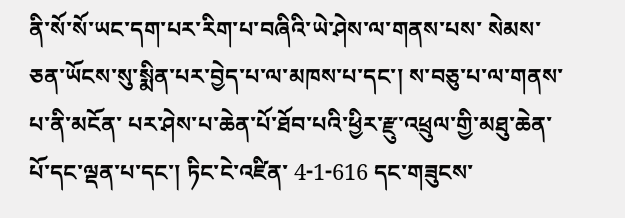ནི་སོ་སོ་ཡང་དག་པར་རིག་པ་བཞིའི་ཡེ་ཤེས་ལ་གནས་པས་ སེམས་ཅན་ཡོངས་སུ་སྨིན་པར་བྱེད་པ་ལ་མཁས་པ་དང་། ས་བཅུ་པ་ལ་གནས་པ་ནི་མངོན་ པར་ཤེས་པ་ཆེན་པོ་ཐོབ་པའི་ཕྱིར་རྫུ་འཕྲུལ་གྱི་མཐུ་ཆེན་པོ་དང་ལྡན་པ་དང་། ཏིང་ངེ་འཛིན་ 4-1-616 དང་གཟུངས་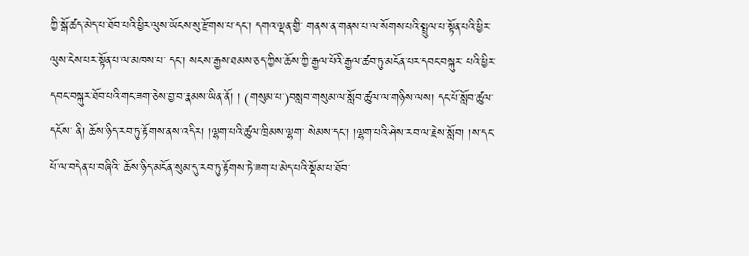ཀྱི་སྒོ་ཚད་མེད་པ་ཐོབ་པའི་ཕྱིར་ལུས་ཡོངས་སུ་རྫོགས་པ་དང་། དགའ་ལྡན་གྱི་ གནས་ན་གནས་པ་ལ་སོགས་པའི་སྤྲུལ་པ་སྟོན་པའི་ཕྱིར་ལུས་ངེས་པར་སྟོན་པ་ལ་མཁས་པ་ དང་། སངས་རྒྱས་ཐམས་ཅད་ཀྱིས་ཆོས་ཀྱི་རྒྱལ་པོའི་རྒྱལ་ཚབ་ཏུ་མངོན་པར་དབང་བསྐུར་ པའི་ཕྱིར་དབང་བསྐུར་ཐོབ་པའི་གང་ཟག་ཅེས་བྱ་བ་རྣམས་ཡིན་ནོ། ། (གསུམ་པ་)བསླབ་གསུམ་ལ་སློབ་ཚུལ་ལ་གཉིས་ལས། དང་པོ་སློབ་ཚུལ་དངོས་ ནི། ཆོས་ཉིད་རབ་ཏུ་རྟོགས་ནས་འདིར། །ལྷག་པའི་ཚུལ་ཁྲིམས་ལྷག་ སེམས་དང་། །ལྷག་པའི་ཤེས་རབ་ལ་རྗེས་སློབ། །ས་དང་པོ་ལ་བདེན་པ་བཞིའི་ ཆོས་ཉིད་མངོན་སུམ་དུ་རབ་ཏུ་རྟོགས་ཏེ་ཟག་པ་མེད་པའི་སྡོམ་པ་ཐོབ་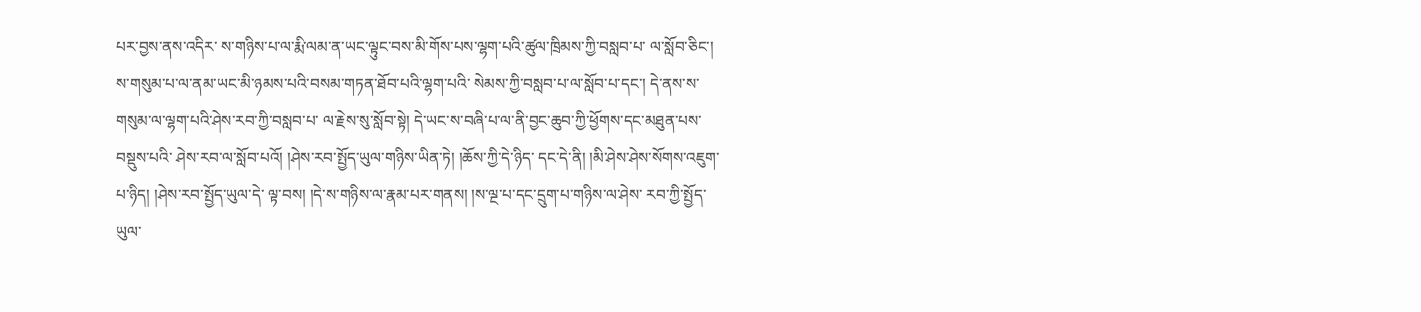པར་བྱས་ནས་འདིར་ ས་གཉིས་པ་ལ་རྨི་ལམ་ན་ཡང་ལྟུང་བས་མི་གོས་པས་ལྷག་པའི་ཚུལ་ཁྲིམས་ཀྱི་བསླབ་པ་ ལ་སློབ་ཅིང་། ས་གསུམ་པ་ལ་ནམ་ཡང་མི་ཉམས་པའི་བསམ་གཏན་ཐོབ་པའི་ལྷག་པའི་ སེམས་ཀྱི་བསླབ་པ་ལ་སློབ་པ་དང་། དེ་ནས་ས་གསུམ་ལ་ལྷག་པའི་ཤེས་རབ་ཀྱི་བསླབ་པ་ ལ་རྗེས་སུ་སློབ་སྟེ། དེ་ཡང་ས་བཞི་པ་ལ་ནི་བྱང་ཆུབ་ཀྱི་ཕྱོགས་དང་མཐུན་པས་བསྡུས་པའི་ ཤེས་རབ་ལ་སློབ་པའོ། །ཤེས་རབ་སྤྱོད་ཡུལ་གཉིས་ཡིན་ཏེ། །ཆོས་ཀྱི་དེ་ཉིད་ དང་དེ་ནི། །མི་ཤེས་ཤེས་སོགས་འཇུག་པ་ཉིད། །ཤེས་རབ་སྤྱོད་ཡུལ་དེ་ ལྟ་བས། །དེ་ས་གཉིས་ལ་རྣམ་པར་གནས། །ས་ལྔ་པ་དང་དྲུག་པ་གཉིས་ལ་ཤེས་ རབ་ཀྱི་སྤྱོད་ཡུལ་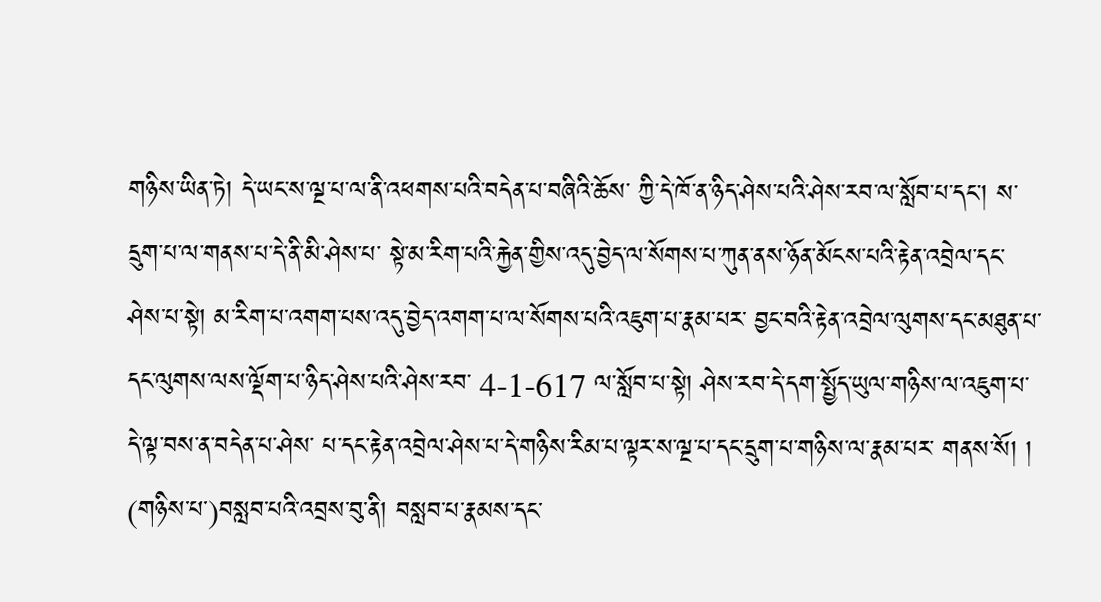གཉིས་ཡིན་ཏེ། དེ་ཡང་ས་ལྔ་པ་ལ་ནི་འཕགས་པའི་བདེན་པ་བཞིའི་ཆོས་ ཀྱི་དེ་ཁོ་ན་ཉིད་ཤེས་པའི་ཤེས་རབ་ལ་སློབ་པ་དང་། ས་དྲུག་པ་ལ་གནས་པ་དེ་ནི་མི་ཤེས་པ་ སྟེ་མ་རིག་པའི་རྐྱེན་གྱིས་འདུ་བྱེད་ལ་སོགས་པ་ཀུན་ནས་ཉོན་མོངས་པའི་རྟེན་འབྲེལ་དང་ ཤེས་པ་སྟེ། མ་རིག་པ་འགག་པས་འདུ་བྱེད་འགག་པ་ལ་སོགས་པའི་འཇུག་པ་རྣམ་པར་ བྱང་བའི་རྟེན་འབྲེལ་ལུགས་དང་མཐུན་པ་དང་ལུགས་ལས་ལྡོག་པ་ཉིད་ཤེས་པའི་ཤེས་རབ་ 4-1-617 ལ་སློབ་པ་སྟེ། ཤེས་རབ་དེ་དག་སྤྱོད་ཡུལ་གཉིས་ལ་འཇུག་པ་དེ་ལྟ་བས་ན་བདེན་པ་ཤེས་ པ་དང་རྟེན་འབྲེལ་ཤེས་པ་དེ་གཉིས་རིམ་པ་ལྟར་ས་ལྔ་པ་དང་དྲུག་པ་གཉིས་ལ་རྣམ་པར་ གནས་སོ། ། (གཉིས་པ་)བསླབ་པའི་འབྲས་བུ་ནི། བསླབ་པ་རྣམས་དང་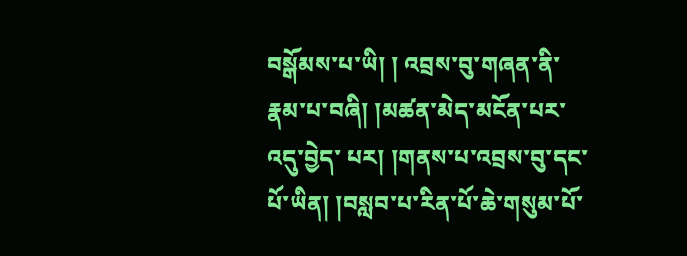བསྒོམས་པ་ཡི། ། འབྲས་བུ་གཞན་ནི་རྣམ་པ་བཞི། །མཚན་མེད་མངོན་པར་འདུ་བྱེད་ པར། །གནས་པ་འབྲས་བུ་དང་པོ་ཡིན། །བསླབ་པ་རིན་པོ་ཆེ་གསུམ་པོ་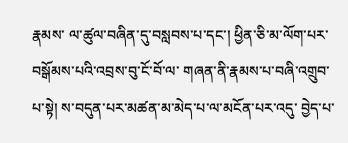རྣམས་ ལ་ཚུལ་བཞིན་དུ་བསླབས་པ་དང་། ཕྱིན་ཅི་མ་ལོག་པར་བསྒོམས་པའི་འབྲས་བུ་ངོ་བོ་ལ་ གཞན་ནི་རྣམས་པ་བཞི་འགྲུབ་པ་སྟེ། ས་བདུན་པར་མཚན་མ་མེད་པ་ལ་མངོན་པར་འདུ་ བྱེད་པ་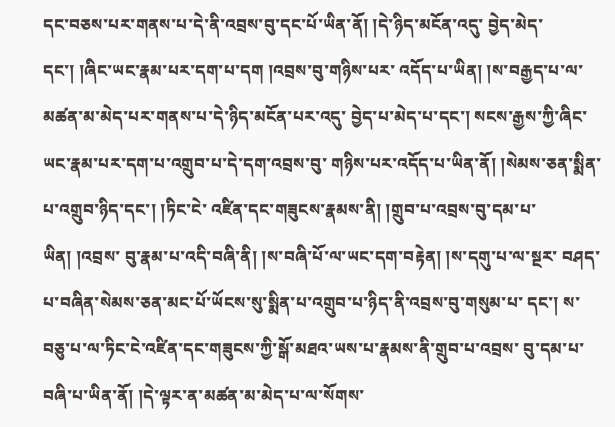དང་བཅས་པར་གནས་པ་དེ་ནི་འབྲས་བུ་དང་པོ་ཡིན་ནོ། །དེ་ཉིད་མངོན་འདུ་ བྱེད་མེད་དང་། །ཞིང་ཡང་རྣམ་པར་དག་པ་དག །འབྲས་བུ་གཉིས་པར་ འདོད་པ་ཡིན། །ས་བརྒྱད་པ་ལ་མཚན་མ་མེད་པར་གནས་པ་དེ་ཉིད་མངོན་པར་འདུ་ བྱེད་པ་མེད་པ་དང་། སངས་རྒྱས་ཀྱི་ཞིང་ཡང་རྣམ་པར་དག་པ་འགྲུབ་པ་དེ་དག་འབྲས་བུ་ གཉིས་པར་འདོད་པ་ཡིན་ནོ། །སེམས་ཅན་སྨིན་པ་འགྲུབ་ཉིད་དང་། །ཏིང་ངེ་ འཛིན་དང་གཟུངས་རྣམས་ནི། །གྲུབ་པ་འབྲས་བུ་དམ་པ་ཡིན། །འབྲས་ བུ་རྣམ་པ་འདི་བཞི་ནི། །ས་བཞི་པོ་ལ་ཡང་དག་བརྟེན། །ས་དགུ་པ་ལ་སྔར་ བཤད་པ་བཞིན་སེམས་ཅན་མང་པོ་ཡོངས་སུ་སྨིན་པ་འགྲུབ་པ་ཉིད་ནི་འབྲས་བུ་གསུམ་པ་ དང་། ས་བཅུ་པ་ལ་ཏིང་ངེ་འཛིན་དང་གཟུངས་ཀྱི་སྒོ་མཐའ་ཡས་པ་རྣམས་ནི་གྲུབ་པ་འབྲས་ བུ་དམ་པ་བཞི་པ་ཡིན་ནོ། །དེ་ལྟར་ན་མཚན་མ་མེད་པ་ལ་སོགས་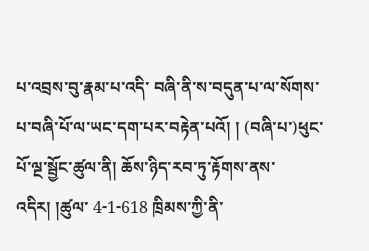པ་འབྲས་བུ་རྣམ་པ་འདི་ བཞི་ནི་ས་བདུན་པ་ལ་སོགས་པ་བཞི་པོ་ལ་ཡང་དག་པར་བརྟེན་པའོ། ། (བཞི་པ་)ཕུང་པོ་ལྔ་སྦྱོང་ཚུལ་ནི། ཆོས་ཉིད་རབ་ཏུ་རྟོགས་ནས་འདིར། །ཚུལ་ 4-1-618 ཁྲིམས་ཀྱི་ནི་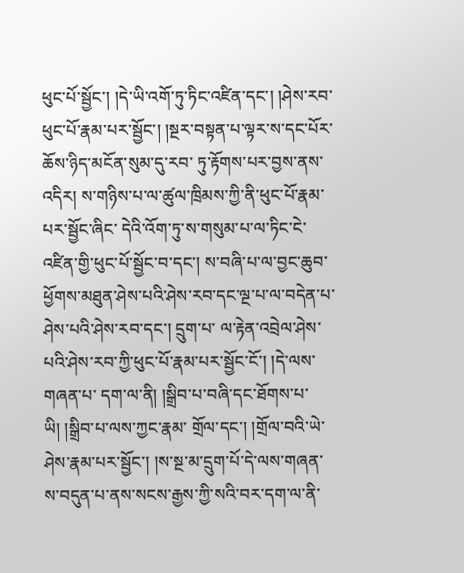ཕུང་པོ་སྦྱོང་། །དེ་ཡི་འགོ་ཏུ་ཏིང་འཛིན་དང་། །ཤེས་རབ་ ཕུང་པོ་རྣམ་པར་སྦྱོང་། །སྔར་བསྟན་པ་ལྟར་ས་དང་པོར་ཆོས་ཉིད་མངོན་སུམ་དུ་རབ་ ཏུ་རྟོགས་པར་བྱས་ནས་འདིར། ས་གཉིས་པ་ལ་ཚུལ་ཁྲིམས་ཀྱི་ནི་ཕུང་པོ་རྣམ་པར་སྦྱོང་ཞིང་ དེའི་འོག་ཏུ་ས་གསུམ་པ་ལ་ཏིང་ངེ་འཛིན་གྱི་ཕུང་པོ་སྦྱོང་བ་དང་། ས་བཞི་པ་ལ་བྱང་ཆུབ་ ཕྱོགས་མཐུན་ཤེས་པའི་ཤེས་རབ་དང་ལྔ་པ་ལ་བདེན་པ་ཤེས་པའི་ཤེས་རབ་དང་། དྲུག་པ་ ལ་རྟེན་འབྲེལ་ཤེས་པའི་ཤེས་རབ་ཀྱི་ཕུང་པོ་རྣམ་པར་སྦྱོང་ངོ་། །དེ་ལས་གཞན་པ་ དག་ལ་ནི། །སྒྲིབ་པ་བཞི་དང་ཐོགས་པ་ཡི། །སྒྲིབ་པ་ལས་ཀྱང་རྣམ་ གྲོལ་དང་། །གྲོལ་བའི་ཡེ་ཤེས་རྣམ་པར་སྦྱོང་། །ས་སྔ་མ་དྲུག་པོ་དེ་ལས་གཞན་ ས་བདུན་པ་ནས་སངས་རྒྱས་ཀྱི་སའི་བར་དག་ལ་ནི་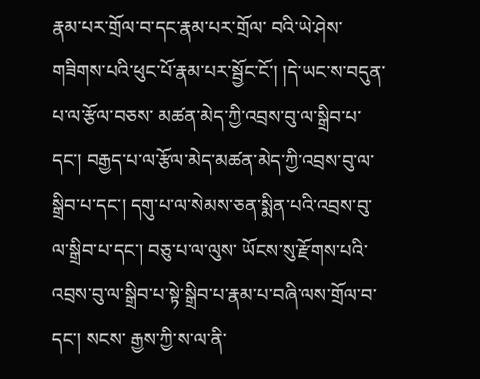རྣམ་པར་གྲོལ་བ་དང་རྣམ་པར་གྲོལ་ བའི་ཡེ་ཤེས་གཟིགས་པའི་ཕུང་པོ་རྣམ་པར་སྦྱོང་ངོ་། །དེ་ཡང་ས་བདུན་པ་ལ་རྩོལ་བཅས་ མཚན་མེད་ཀྱི་འབྲས་བུ་ལ་སྒྲིབ་པ་དང་། བརྒྱད་པ་ལ་རྩོལ་མེད་མཚན་མེད་ཀྱི་འབྲས་བུ་ལ་ སྒྲིབ་པ་དང་། དགུ་པ་ལ་སེམས་ཅན་སྨིན་པའི་འབྲས་བུ་ལ་སྒྲིབ་པ་དང་། བཅུ་པ་ལ་ལུས་ ཡོངས་སུ་རྫོགས་པའི་འབྲས་བུ་ལ་སྒྲིབ་པ་སྟེ་སྒྲིབ་པ་རྣམ་པ་བཞི་ལས་གྲོལ་བ་དང་། སངས་ རྒྱས་ཀྱི་ས་ལ་ནི་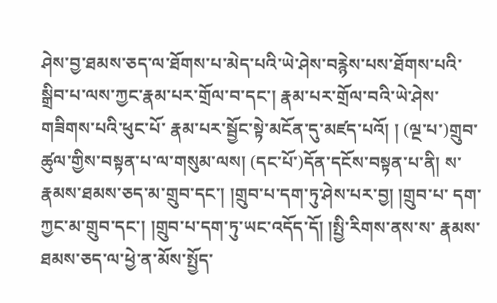ཤེས་བྱ་ཐམས་ཅད་ལ་ཐོགས་པ་མེད་པའི་ཡེ་ཤེས་བརྙེས་པས་ཐོགས་པའི་ སྒྲིབ་པ་ལས་ཀྱང་རྣམ་པར་གྲོལ་བ་དང་། རྣམ་པར་གྲོལ་བའི་ཡེ་ཤེས་གཟིགས་པའི་ཕུང་པོ་ རྣམ་པར་སྦྱོང་སྟེ་མངོན་དུ་མཛད་པའོ། ། (ལྔ་པ་)གྲུབ་ཚུལ་གྱིས་བསྟན་པ་ལ་གསུམ་ལས། (དང་པོ་)དོན་དངོས་བསྟན་པ་ནི། ས་ རྣམས་ཐམས་ཅད་མ་གྲུབ་དང་། །གྲུབ་པ་དག་ཏུ་ཤེས་པར་བྱ། །གྲུབ་པ་ དག་ཀྱང་མ་གྲུབ་དང་། །གྲུབ་པ་དག་ཏུ་ཡང་འདོད་དོ། །སྤྱི་རིགས་ནས་ས་ རྣམས་ཐམས་ཅད་ལ་ཕྱེ་ན་མོས་སྤྱོད་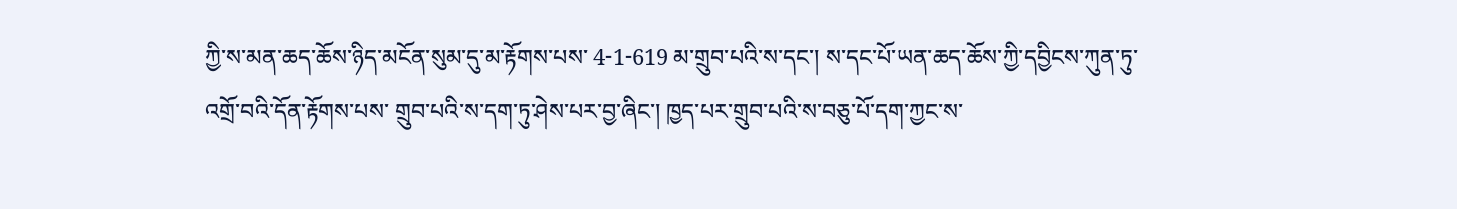ཀྱི་ས་མན་ཆད་ཆོས་ཉིད་མངོན་སུམ་དུ་མ་རྟོགས་པས་ 4-1-619 མ་གྲུབ་པའི་ས་དང་། ས་དང་པོ་ཡན་ཆད་ཆོས་ཀྱི་དབྱིངས་ཀུན་ཏུ་འགྲོ་བའི་དོན་རྟོགས་པས་ གྲུབ་པའི་ས་དག་ཏུ་ཤེས་པར་བྱ་ཞིང་། ཁྱད་པར་གྲུབ་པའི་ས་བཅུ་པོ་དག་ཀྱང་ས་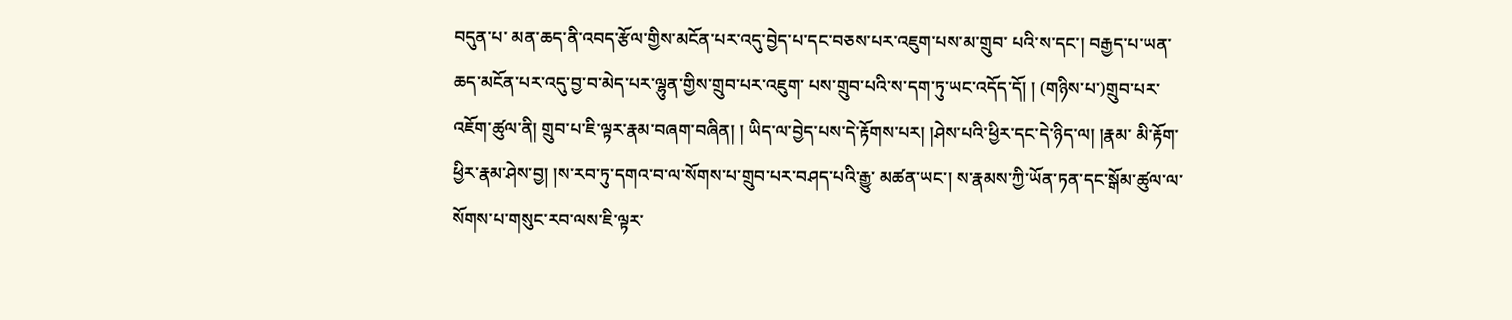བདུན་པ་ མན་ཆད་ནི་འབད་རྩོལ་གྱིས་མངོན་པར་འདུ་བྱེད་པ་དང་བཅས་པར་འཇུག་པས་མ་གྲུབ་ པའི་ས་དང་། བརྒྱད་པ་ཡན་ཆད་མངོན་པར་འདུ་བྱ་བ་མེད་པར་ལྷུན་གྱིས་གྲུབ་པར་འཇུག་ པས་གྲུབ་པའི་ས་དག་ཏུ་ཡང་འདོད་དོ། ། (གཉིས་པ་)གྲུབ་པར་འཇོག་ཚུལ་ནི། གྲུབ་པ་ཇི་ལྟར་རྣམ་བཞག་བཞིན། ། ཡིད་ལ་བྱེད་པས་དེ་རྟོགས་པར། །ཤེས་པའི་ཕྱིར་དང་དེ་ཉིད་ལ། །རྣམ་ མི་རྟོག་ཕྱིར་རྣམ་ཤེས་བྱ། །ས་རབ་ཏུ་དགའ་བ་ལ་སོགས་པ་གྲུབ་པར་བཤད་པའི་རྒྱུ་ མཚན་ཡང་། ས་རྣམས་ཀྱི་ཡོན་ཏན་དང་སྒོམ་ཚུལ་ལ་སོགས་པ་གསུང་རབ་ལས་ཇི་ལྟར་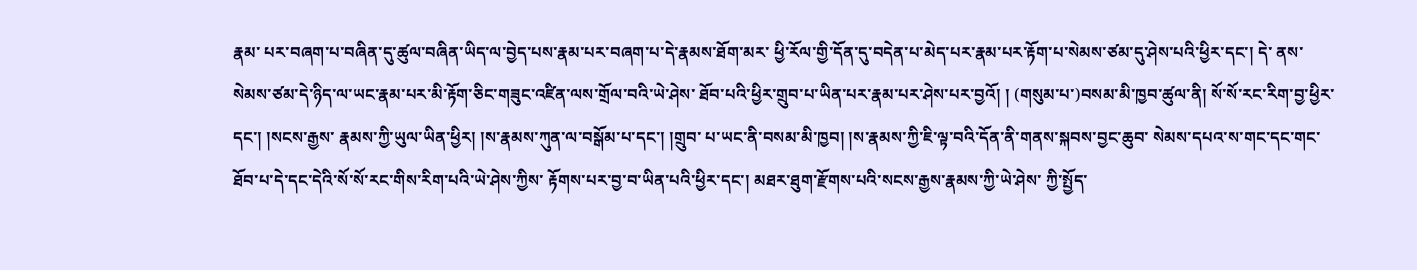རྣམ་ པར་བཞག་པ་བཞིན་དུ་ཚུལ་བཞིན་ཡིད་ལ་བྱེད་པས་རྣམ་པར་བཞག་པ་དེ་རྣམས་ཐོག་མར་ ཕྱི་རོལ་གྱི་དོན་དུ་བདེན་པ་མེད་པར་རྣམ་པར་རྟོག་པ་སེམས་ཙམ་དུ་ཤེས་པའི་ཕྱིར་དང་། དེ་ ནས་སེམས་ཙམ་དེ་ཉིད་ལ་ཡང་རྣམ་པར་མི་རྟོག་ཅིང་གཟུང་འཛིན་ལས་གྲོལ་བའི་ཡེ་ཤེས་ ཐོབ་པའི་ཕྱིར་གྲུབ་པ་ཡིན་པར་རྣམ་པར་ཤེས་པར་བྱའོ། ། (གསུམ་པ་)བསམ་མི་ཁྱབ་ཚུལ་ནི། སོ་སོ་རང་རིག་བྱ་ཕྱིར་དང་། །སངས་རྒྱས་ རྣམས་ཀྱི་ཡུལ་ཡིན་ཕྱིར། །ས་རྣམས་ཀུན་ལ་བསྒོམ་པ་དང་། །གྲུབ་ པ་ཡང་ནི་བསམ་མི་ཁྱབ། །ས་རྣམས་ཀྱི་ཇི་ལྟ་བའི་དོན་ནི་གནས་སྐབས་བྱང་ཆུབ་ སེམས་དཔའ་ས་གང་དང་གང་ཐོབ་པ་དེ་དང་དེའི་སོ་སོ་རང་གིས་རིག་པའི་ཡེ་ཤེས་ཀྱིས་ རྟོགས་པར་བྱ་བ་ཡིན་པའི་ཕྱིར་དང་། མཐར་ཐུག་རྫོགས་པའི་སངས་རྒྱས་རྣམས་ཀྱི་ཡེ་ཤེས་ ཀྱི་སྤྱོད་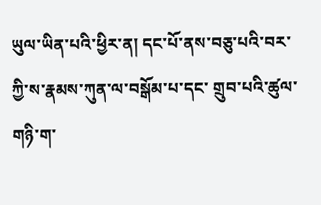ཡུལ་ཡིན་པའི་ཕྱིར་ན། དང་པོ་ནས་བཅུ་པའི་བར་ཀྱི་ས་རྣམས་ཀུན་ལ་བསྒོམ་པ་དང་ གྲུབ་པའི་ཚུལ་གཉི་ག་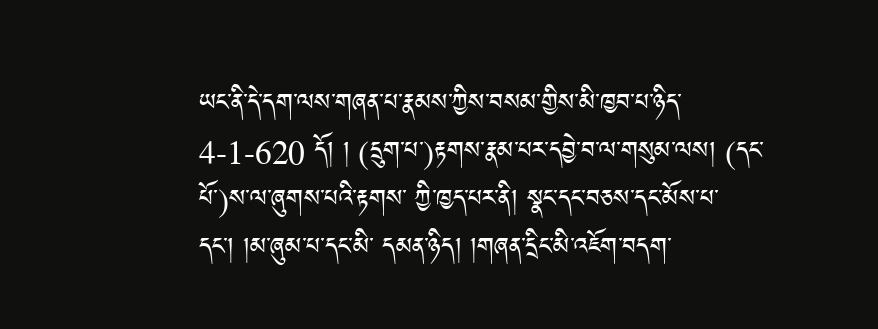ཡང་ནི་དེ་དག་ལས་གཞན་པ་རྣམས་ཀྱིས་བསམ་གྱིས་མི་ཁྱབ་པ་ཉིད་ 4-1-620 དོ། ། (དྲུག་པ་)རྟགས་རྣམ་པར་དབྱེ་བ་ལ་གསུམ་ལས། (དང་པོ་)ས་ལ་ཞུགས་པའི་རྟགས་ ཀྱི་ཁྱད་པར་ནི། སྣང་དང་བཅས་དང་མོས་པ་དང་། །མ་ཞུམ་པ་དང་མི་ དམན་ཉིད། །གཞན་དྲིང་མི་འཇོག་བདག་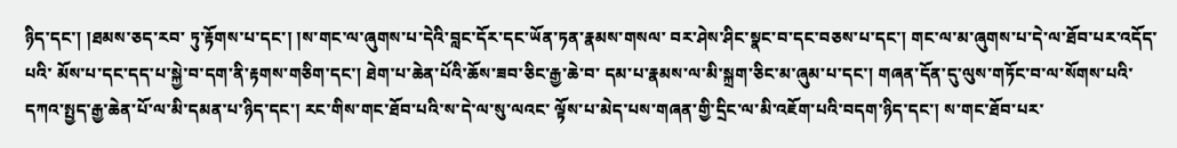ཉིད་དང་། །ཐམས་ཅད་རབ་ ཏུ་རྟོགས་པ་དང་། །ས་གང་ལ་ཞུགས་པ་དེའི་བླང་དོར་དང་ཡོན་ཏན་རྣམས་གསལ་ བར་ཤེས་ཤིང་སྣང་བ་དང་བཅས་པ་དང་། གང་ལ་མ་ཞུགས་པ་དེ་ལ་ཐོབ་པར་འདོད་པའི་ མོས་པ་དང་དད་པ་སྐྱེ་བ་དག་ནི་རྟགས་གཅིག་དང་། ཐེག་པ་ཆེན་པོའི་ཆོས་ཟབ་ཅིང་རྒྱ་ཆེ་བ་ དམ་པ་རྣམས་ལ་མི་སྐྲག་ཅིང་མ་ཞུམ་པ་དང་། གཞན་དོན་དུ་ལུས་གཏོང་བ་ལ་སོགས་པའི་ དཀའ་སྤྱད་རྒྱ་ཆེན་པོ་ལ་མི་དམན་པ་ཉིད་དང་། རང་གིས་གང་ཐོབ་པའི་ས་དེ་ལ་སུ་ལའང་ ལྟོས་པ་མེད་པས་གཞན་གྱི་དྲིང་ལ་མི་འཇོག་པའི་བདག་ཉིད་དང་། ས་གང་ཐོབ་པར་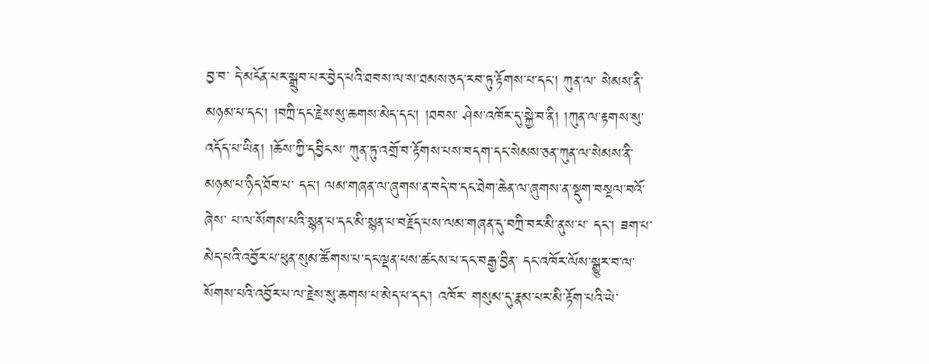བྱ་བ་ དེ་མངོན་པར་སྒྲུབ་པར་བྱེད་པའི་ཐབས་ལ་ས་ཐམས་ཅད་རབ་ཏུ་རྟོགས་པ་དང་། ཀུན་ལ་ སེམས་ནི་མཉམ་པ་དང་། །བཀྲི་དང་རྗེས་སུ་ཆགས་མེད་དང་། །ཐབས་ ཤེས་འཁོར་དུ་སྐྱེ་བ་ནི། །ཀུན་ལ་རྟགས་སུ་འདོད་པ་ཡིན། །ཆོས་ཀྱི་དབྱིངས་ ཀུན་ཏུ་འགྲོ་བ་རྟོགས་པས་བདག་དང་སེམས་ཅན་ཀུན་ལ་སེམས་ནི་མཉམ་པ་ཉིད་ཐོབ་པ་ དང་། ལམ་གཞན་ལ་ཞུགས་ན་བདེ་བ་དང་ཐེག་ཆེན་ལ་ཞུགས་ན་སྡུག་བསྔལ་བའོ་ཞེས་ པ་ལ་སོགས་པའི་སྙན་པ་དང་མི་སྙན་པ་བརྗོད་པས་ལམ་གཞན་དུ་བཀྲི་བར་མི་ནུས་པ་ དང་། ཟག་པ་མེད་པའི་འབྱོར་པ་ཕུན་སུམ་ཚོགས་པ་དང་ལྡན་པས་ཚངས་པ་དང་བརྒྱ་བྱིན་ དང་འཁོར་ལོས་སྒྱུར་བ་ལ་སོགས་པའི་འབྱོར་པ་ལ་རྗེས་སུ་ཆགས་པ་མེད་པ་དང་། འཁོར་ གསུམ་དུ་རྣམ་པར་མི་རྟོག་པའི་ཡེ་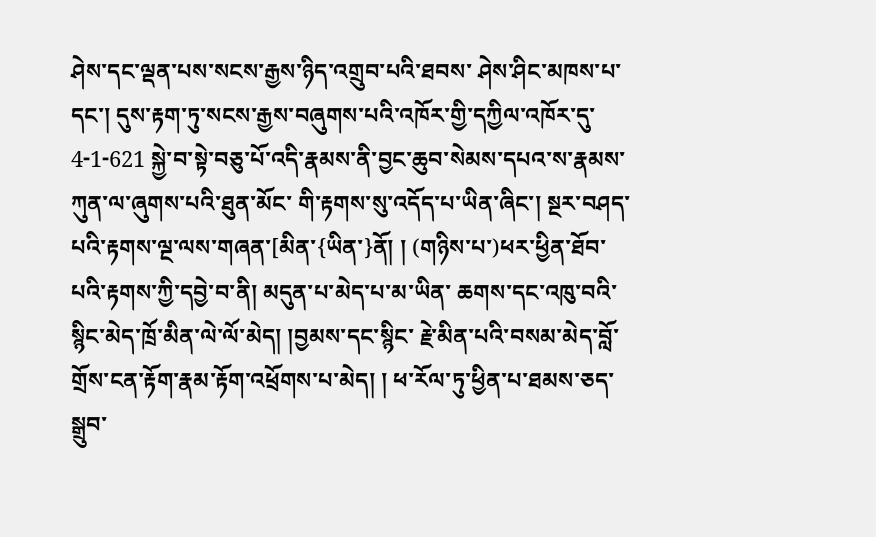ཤེས་དང་ལྡན་པས་སངས་རྒྱས་ཉིད་འགྲུབ་པའི་ཐབས་ ཤེས་ཤིང་མཁས་པ་དང་། དུས་རྟག་ཏུ་སངས་རྒྱས་བཞུགས་པའི་འཁོར་གྱི་དཀྱིལ་འཁོར་དུ་ 4-1-621 སྐྱེ་བ་སྟེ་བཅུ་པོ་འདི་རྣམས་ནི་བྱང་ཆུབ་སེམས་དཔའ་ས་རྣམས་ཀུན་ལ་ཞུགས་པའི་ཐུན་མོང་ གི་རྟགས་སུ་འདོད་པ་ཡིན་ཞིང་། སྔར་བཤད་པའི་རྟགས་ལྔ་ལས་གཞན་[མིན་{ཡིན་}ནོ། ། (གཉིས་པ་)ཕར་ཕྱིན་ཐོབ་པའི་རྟགས་ཀྱི་དབྱེ་བ་ནི། མདུན་པ་མེད་པ་མ་ཡིན་ ཆགས་དང་འཁུ་བའི་སྙིང་མེད་ཁྲོ་མིན་ལེ་ལོ་མེད། །བྱམས་དང་སྙིང་ རྗེ་མིན་པའི་བསམ་མེད་བློ་གྲོས་ངན་རྟོག་རྣམ་རྟོག་འཕྲོགས་པ་མེད། ། ཕ་རོལ་ཏུ་ཕྱིན་པ་ཐམས་ཅད་སྒྲུབ་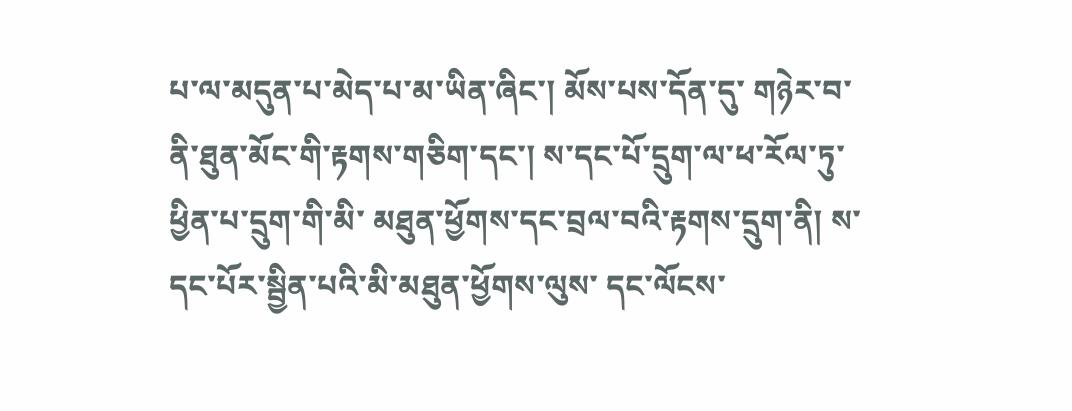པ་ལ་མདུན་པ་མེད་པ་མ་ཡིན་ཞིང་། མོས་པས་དོན་དུ་ གཉེར་བ་ནི་ཐུན་མོང་གི་རྟགས་གཅིག་དང་། ས་དང་པོ་དྲུག་ལ་ཕ་རོལ་ཏུ་ཕྱིན་པ་དྲུག་གི་མི་ མཐུན་ཕྱོགས་དང་བྲལ་བའི་རྟགས་དྲུག་ནི། ས་དང་པོར་སྦྱིན་པའི་མི་མཐུན་ཕྱོགས་ལུས་ དང་ལོངས་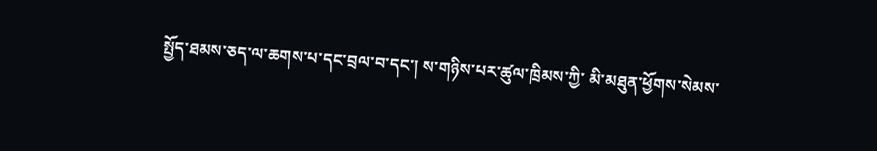སྤྱོད་ཐམས་ཅད་ལ་ཆགས་པ་དང་བྲལ་བ་དང་། ས་གཉིས་པར་ཚུལ་ཁྲིམས་ཀྱི་ མི་མཐུན་ཕྱོགས་སེམས་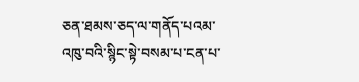ཅན་ཐམས་ཅད་ལ་གནོད་པའམ་འཁུ་བའི་སྙིང་སྟེ་བསམ་པ་ངན་པ་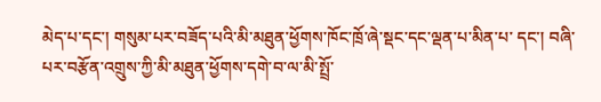མེད་པ་དང་། གསུམ་པར་བཟོད་པའི་མི་མཐུན་ཕྱོགས་ཁོང་ཁྲོ་ཞེ་སྡང་དང་ལྡན་པ་མིན་པ་ དང་། བཞི་པར་བརྩོན་འགྲུས་ཀྱི་མི་མཐུན་ཕྱོགས་དགེ་བ་ལ་མི་སྤྲོ་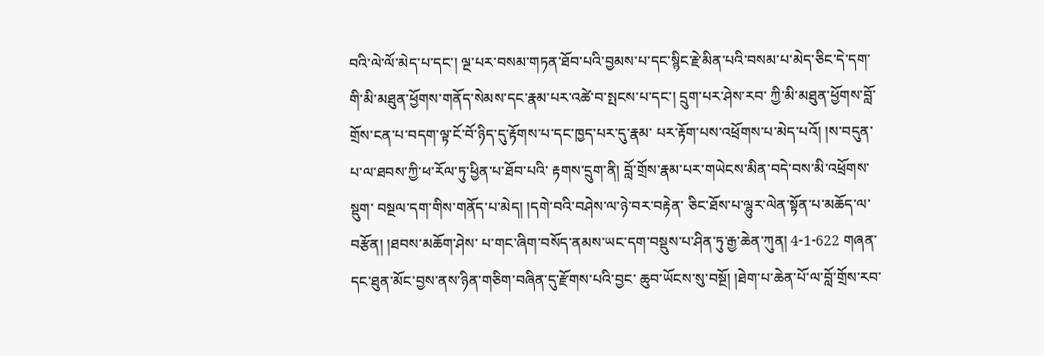བའི་ལེ་ལོ་མེད་པ་དང་། ལྔ་པར་བསམ་གཏན་ཐོབ་པའི་བྱམས་པ་དང་སྙིང་རྗེ་མིན་པའི་བསམ་པ་མེད་ཅིང་དེ་དག་ གི་མི་མཐུན་ཕྱོགས་གནོད་སེམས་དང་རྣམ་པར་འཚེ་བ་སྤངས་པ་དང་། དྲུག་པར་ཤེས་རབ་ ཀྱི་མི་མཐུན་ཕྱོགས་བློ་གྲོས་ངན་པ་བདག་ལྟ་ངོ་བོ་ཉིད་དུ་རྟོགས་པ་དང་ཁྱད་པར་དུ་རྣམ་ པར་རྟོག་པས་འཕྲོགས་པ་མེད་པའོ། །ས་བདུན་པ་ལ་ཐབས་ཀྱི་ཕ་རོལ་ཏུ་ཕྱིན་པ་ཐོབ་པའི་ རྟགས་དྲུག་ནི། བློ་གྲོས་རྣམ་པར་གཡེངས་མིན་བདེ་བས་མི་འཕྲོགས་སྡུག་ བསྔལ་དག་གིས་གནོད་པ་མེད། །དགེ་བའི་བཤེས་ལ་ཉེ་བར་བརྟེན་ ཅིང་ཐོས་པ་ལྷུར་ལེན་སྟོན་པ་མཆོད་ལ་བརྩོན། །ཐབས་མཆོག་ཤེས་ པ་གང་ཞིག་བསོད་ནམས་ཡང་དག་བསྡུས་པ་ཤིན་ཏུ་རྒྱ་ཆེན་ཀུན། 4-1-622 གཞན་དང་ཐུན་མོང་བྱས་ནས་ཉིན་གཅིག་བཞིན་དུ་རྫོགས་པའི་བྱང་ ཆུབ་ཡོངས་སུ་བསྔོ། །ཐེག་པ་ཆེན་པོ་ལ་བློ་གྲོས་རབ་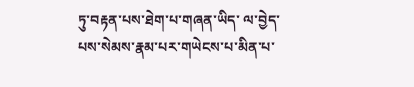ཏུ་བརྟན་པས་ཐེག་པ་གཞན་ཡིད་ ལ་བྱེད་པས་སེམས་རྣམ་པར་གཡེངས་པ་མིན་པ་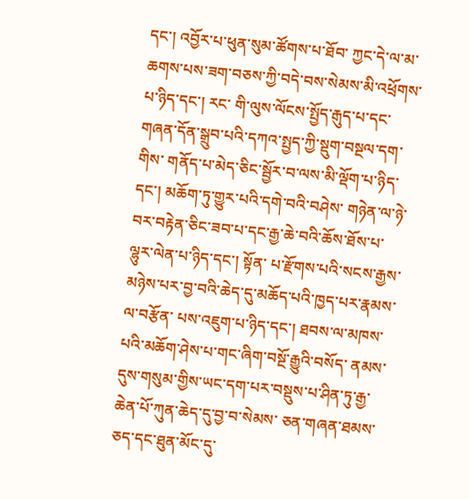དང་། འབྱོར་པ་ཕུན་སུམ་ཚོགས་པ་ཐོབ་ ཀྱང་དེ་ལ་མ་ཆགས་པས་ཟག་བཅས་ཀྱི་བདེ་བས་སེམས་མི་འཕྲོགས་པ་ཉིད་དང་། རང་ གི་ལུས་ལོངས་སྤྱོད་རྒུད་པ་དང་གཞན་དོན་སྒྲུབ་པའི་དཀའ་སྤྱད་ཀྱི་སྡུག་བསྔལ་དག་གིས་ གནོད་པ་མེད་ཅིང་སྦྱོར་བ་ལས་མི་ལྡོག་པ་ཉིད་དང་། མཆོག་ཏུ་གྱུར་པའི་དགེ་བའི་བཤེས་ གཉེན་ལ་ཉེ་བར་བརྟེན་ཅིང་ཟབ་པ་དང་རྒྱ་ཆེ་བའི་ཆོས་ཐོས་པ་ལྷུར་ལེན་པ་ཉིད་དང་། སྟོན་ པ་རྫོགས་པའི་སངས་རྒྱས་མཉེས་པར་བྱ་བའི་ཆེད་དུ་མཆོད་པའི་ཁྱད་པར་རྣམས་ལ་བརྩོན་ པས་འཇུག་པ་ཉིད་དང་། ཐབས་ལ་མཁས་པའི་མཆོག་ཤེས་པ་གང་ཞིག་བསྔོ་རྒྱུའི་བསོད་ ནམས་དུས་གསུམ་གྱིས་ཡང་དག་པར་བསྡུས་པ་ཤིན་ཏུ་རྒྱ་ཆེན་པོ་ཀུན་ཆེད་དུ་བྱ་བ་སེམས་ ཅན་གཞན་ཐམས་ཅད་དང་ཐུན་མོང་དུ་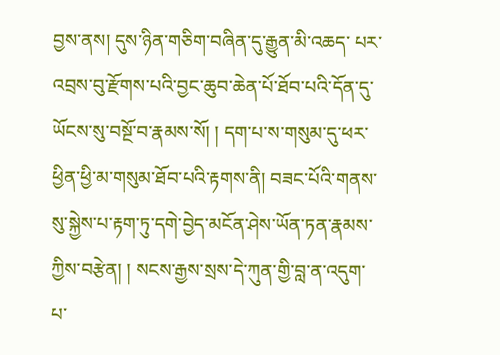བྱས་ནས། དུས་ཉིན་གཅིག་བཞིན་དུ་རྒྱུན་མི་འཆད་ པར་འབྲས་བུ་རྫོགས་པའི་བྱང་ཆུབ་ཆེན་པོ་ཐོབ་པའི་དོན་དུ་ཡོངས་སུ་བསྔོ་བ་རྣམས་སོ། ། དག་པ་ས་གསུམ་དུ་ཕར་ཕྱིན་ཕྱི་མ་གསུམ་ཐོབ་པའི་རྟགས་ནི། བཟང་པོའི་གནས་ སུ་སྐྱེས་པ་རྟག་ཏུ་དགེ་བྱེད་མངོན་ཤེས་ཡོན་ཏན་རྣམས་ཀྱིས་བརྩེན། ། སངས་རྒྱས་སྲས་དེ་ཀུན་གྱི་བླ་ན་འདུག་པ་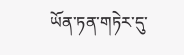ཡོན་ཏན་གཏེར་དུ་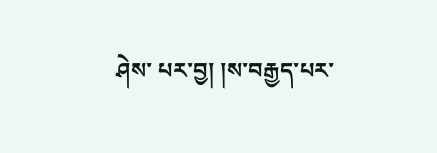ཤེས་ པར་བྱ། །ས་བརྒྱད་པར་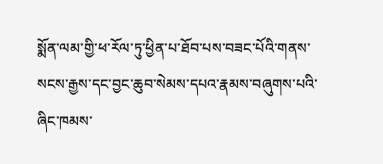སྨོན་ལམ་གྱི་ཕ་རོལ་ཏུ་ཕྱིན་པ་ཐོབ་པས་བཟང་པོའི་གནས་ སངས་རྒྱས་དང་བྱང་ཆུབ་སེམས་དཔའ་རྣམས་བཞུགས་པའི་ཞིང་ཁམས་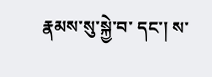རྣམས་སུ་སྐྱེ་བ་ དང་། ས་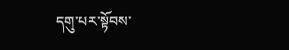དགུ་པར་སྟོབས་